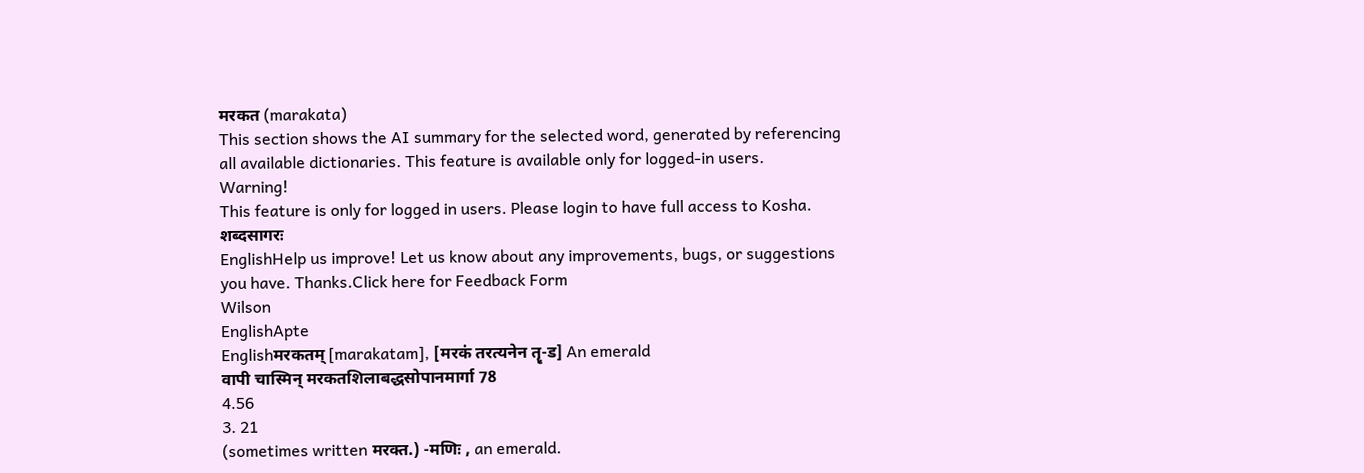मरकत (marakata)
This section shows the AI summary for the selected word, generated by referencing all available dictionaries. This feature is available only for logged-in users.
Warning!
This feature is only for logged in users. Please login to have full access to Kosha.
शब्दसागरः
EnglishHelp us improve! Let us know about any improvements, bugs, or suggestions you have. Thanks.Click here for Feedback Form
Wilson
EnglishApte
Englishमरकतम् [marakatam], [मरकं तरत्यनेन तॄ-ड] An emerald
वापी चास्मिन् मरकतशिलाबद्धसोपानमार्गा 78
4.56
3. 21
(sometimes written मरक्त.) -मणिः , an emerald.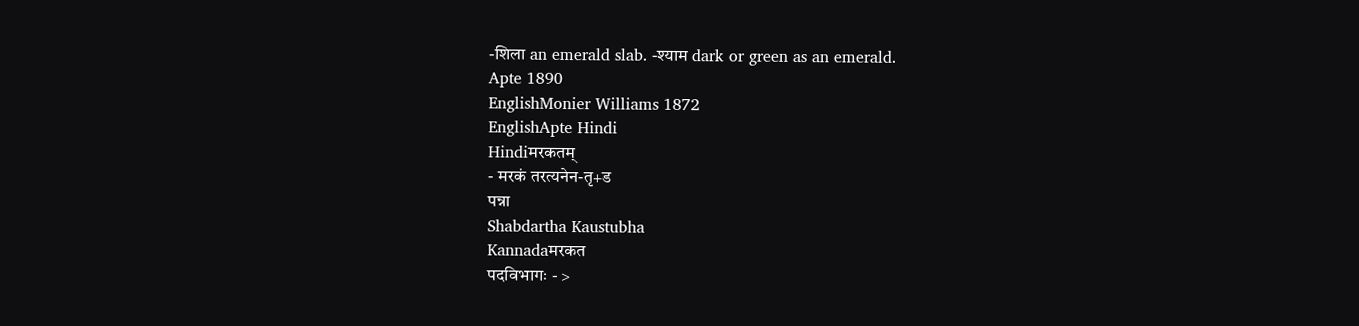-शिला an emerald slab. -श्याम dark or green as an emerald.
Apte 1890
EnglishMonier Williams 1872
EnglishApte Hindi
Hindiमरकतम्
- मरकं तरत्यनेन-तृ+ड
पन्ना
Shabdartha Kaustubha
Kannadaमरकत
पदविभागः - >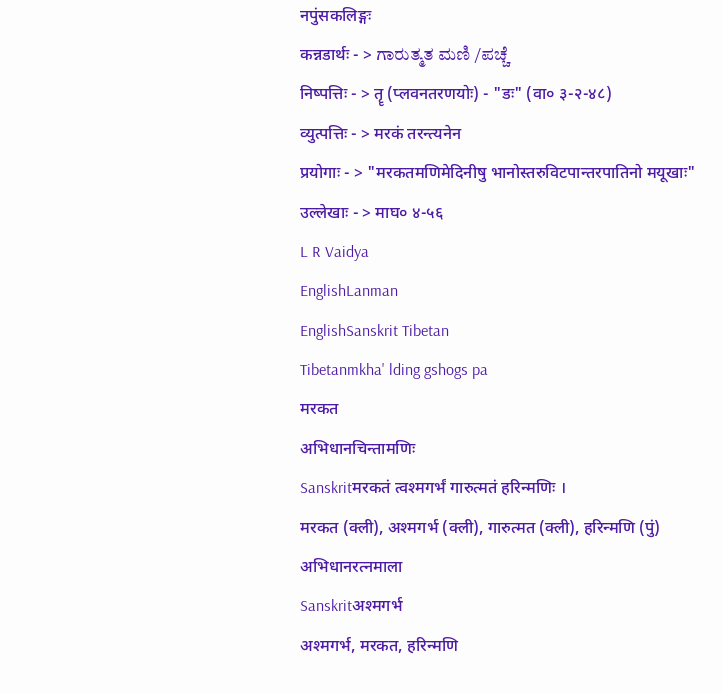नपुंसकलिङ्गः
कन्नडार्थः - > ಗಾರುತ್ಮತ ಮಣಿ /ಪಚ್ಚೆ
निष्पत्तिः - > तॄ (प्लवनतरणयोः) - "डः" (वा० ३-२-४८)
व्युत्पत्तिः - > मरकं तरन्त्यनेन
प्रयोगाः - > "मरकतमणिमेदिनीषु भानोस्तरुविटपान्तरपातिनो मयूखाः"
उल्लेखाः - > माघ० ४-५६
L R Vaidya
EnglishLanman
EnglishSanskrit Tibetan
Tibetanmkha' lding gshogs pa
मरकत
अभिधानचिन्तामणिः
Sanskritमरकतं त्वश्मगर्भं गारुत्मतं हरिन्मणिः ।
मरकत (क्ली), अश्मगर्भ (क्ली), गारुत्मत (क्ली), हरिन्मणि (पुं)
अभिधानरत्नमाला
Sanskritअश्मगर्भ
अश्मगर्भ, मरकत, हरिन्मणि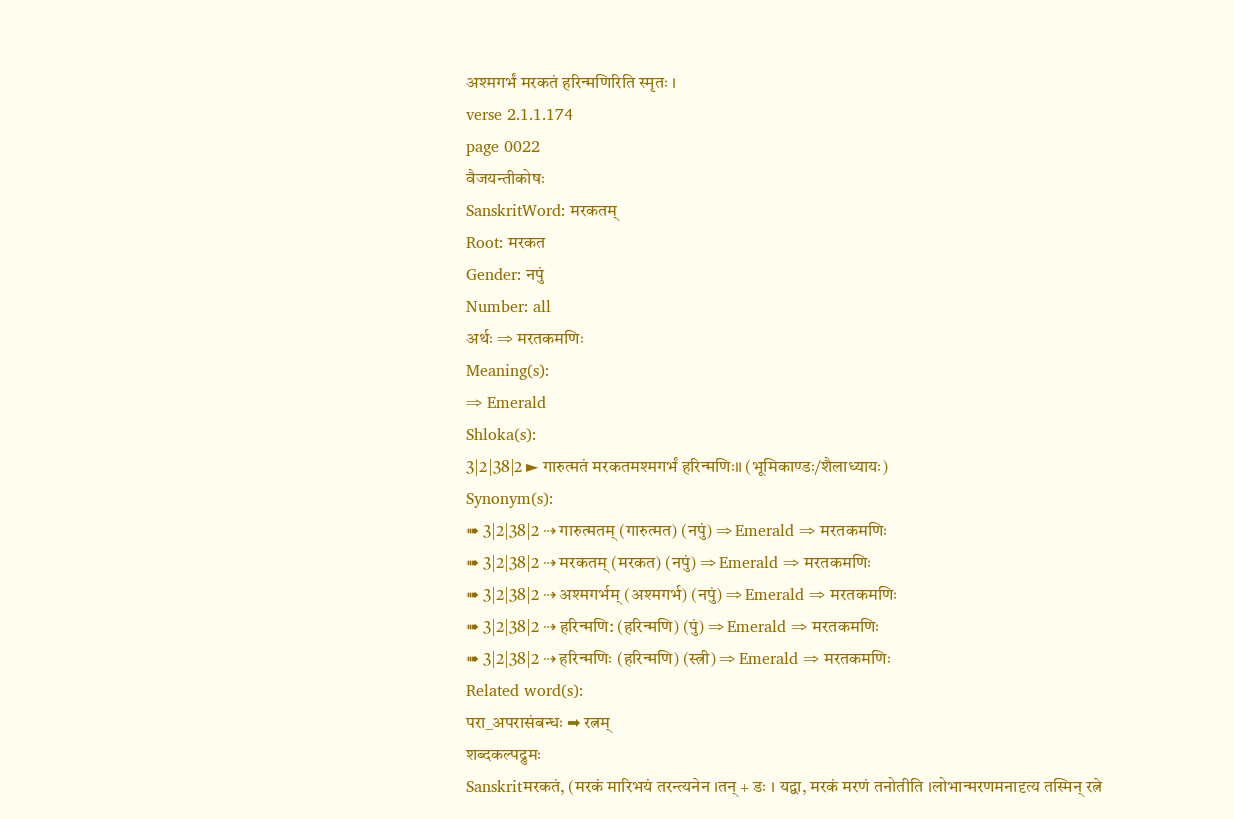अश्मगर्भं मरकतं हरिन्मणिरिति स्मृतः ।
verse 2.1.1.174
page 0022
वैजयन्तीकोषः
SanskritWord: मरकतम्
Root: मरकत
Gender: नपुं
Number: all
अर्थः ⇒ मरतकमणिः
Meaning(s):
⇒ Emerald
Shloka(s):
3|2|38|2 ► गारुत्मतं मरकतमश्मगर्भं हरिन्मणिः॥ (भूमिकाण्डः/शैलाध्यायः)
Synonym(s):
➠ 3|2|38|2 ⇢ गारुत्मतम् (गारुत्मत) (नपुं) ⇒ Emerald ⇒ मरतकमणिः
➠ 3|2|38|2 ⇢ मरकतम् (मरकत) (नपुं) ⇒ Emerald ⇒ मरतकमणिः
➠ 3|2|38|2 ⇢ अश्मगर्भम् (अश्मगर्भ) (नपुं) ⇒ Emerald ⇒ मरतकमणिः
➠ 3|2|38|2 ⇢ हरिन्मणि: (हरिन्मणि) (पुं) ⇒ Emerald ⇒ मरतकमणिः
➠ 3|2|38|2 ⇢ हरिन्मणिः (हरिन्मणि) (स्त्री) ⇒ Emerald ⇒ मरतकमणिः
Related word(s):
परा_अपरासंबन्धः ➡ रत्नम्
शब्दकल्पद्रुमः
Sanskritमरकतं, (मरकं मारिभयं तरन्त्यनेन ।तन् + डः । यद्वा, मरकं मरणं तनोतीति ।लोभान्मरणमनादृत्य तस्मिन् रत्ने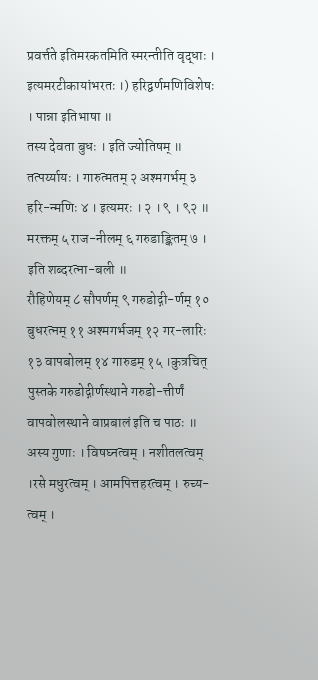प्रवर्त्तते इतिमरकतमिति स्मरन्तीति वृद्धाः । इत्यमरटीकायांभरतः ।) हरिद्वर्णमणिविशेषः । पान्ना इतिभाषा ॥
तस्य देवता बुधः । इति ज्योतिषम् ॥
तत्पर्य्यायः । गारुत्मतम् २ अश्मगर्भम् ३ हरि-न्मणिः ४ । इत्यमरः । २ । ९ । ९२ ॥
मरक्तम् ५ राज-नीलम् ६ गरुडाङ्कितम् ७ । इति शब्दरत्ना-बली ॥
रौहिणेयम् ८ सौपर्णम् ९ गरुडोद्गी-र्णम् १० बुधरत्नम् ११ अश्मगर्भजम् १२ गर-लारिः १३ वापबोलम् १४ गारुडम् १५ ।कुत्रचित् पुस्तके गरुडोद्गीर्णस्थाने गरुडो-त्तीर्णं वापवोलस्थाने वाप्रबालं इति च पाठः ॥
अस्य गुणाः । विषघ्नत्वम् । नशीतलत्वम् ।रसे मधुरत्वम् । आमपित्तहरत्वम् । रुच्य-त्वम् ।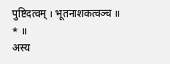पुष्टिदत्वम् । भूतनाशकत्वञ्च ॥
* ॥
अस्य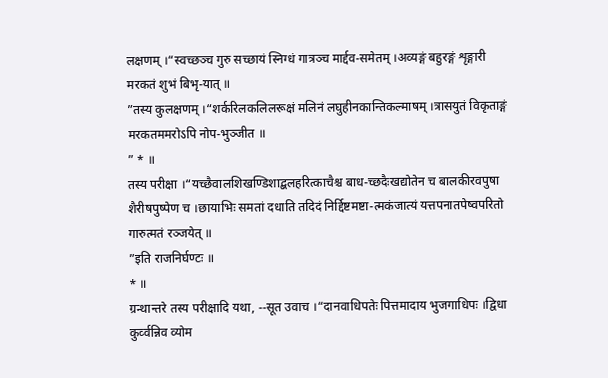लक्षणम् ।“स्वच्छञ्च गुरु सच्छायं स्निग्धं गात्रञ्च मार्द्दव-समेतम् ।अव्यङ्गं बहुरङ्गं शृङ्गारी मरकतं शुभं बिभृ-यात् ॥
”तस्य कुलक्षणम् ।“शर्करिलकलिलरूक्षं मलिनं लघुहीनकान्तिकल्माषम् ।त्रासयुतं विकृताङ्गं मरकतममरोऽपि नोप-भुञ्जीत ॥
” * ॥
तस्य परीक्षा ।“यच्छैवालशिखण्डिशाद्बलहरित्काचैश्च बाध-च्छदैःखद्योतेन च बालकीरवपुषा शैरीषपुष्पेण च ।छायाभिः समतां दधाति तदिदं निर्द्दिष्टमष्टा-त्मकंजात्यं यत्तपनातपेष्वपरितो गारुत्मतं रञ्जयेत् ॥
”इति राजनिर्घण्टः ॥
* ॥
ग्रन्थान्तरे तस्य परीक्षादि यथा, --सूत उवाच ।“दानवाधिपतेः पित्तमादाय भुजगाधिपः ।द्विधा कुर्व्वन्निव व्योम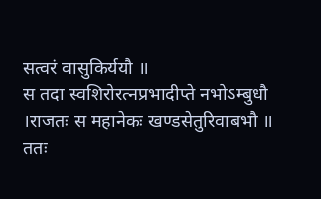सत्वरं वासुकिर्ययौ ॥
स तदा स्वशिरोरत्नप्रभादीप्ते नभोऽम्बुधौ ।राजतः स महानेकः खण्डसेतुरिवाबभौ ॥
ततः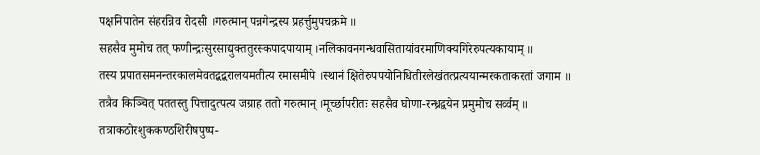पक्षनिपातेन संहरन्निव रोदसी ।गरुत्मान् पन्नगेन्द्रस्य प्रहर्त्तुमुपचक्रमे ॥
सहसैव मुमोच तत् फणीन्द्रःसुरसाद्युक्ततुरस्कपादपायाम् ।नलिकावनगन्धवासितायांवरमाणिक्यगिरेरुपत्यकायाम् ॥
तस्य प्रपातसमनन्तरकालमेवतद्बद्बरालयमतीत्य रमासमीपे ।स्थानं क्षितेरुपपयोनिधितीरलेखंतत्प्रत्ययान्मरकताकरतां जगाम ॥
तत्रैव किञ्चित् पततस्तु पित्तादुत्पत्य जग्राह ततो गरुत्मान् ।मूर्च्छापरीतः सहसैव घोणा-रन्ध्रद्वयेन प्रमुमोच सर्व्वम् ॥
तत्राकठोरशुककण्ठशिरीषपुष्प-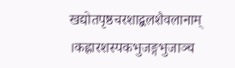खद्योतपृष्ठचरशाद्बलशैवलानाम् ।कह्लारशस्पकभुजङ्गभुजाञ्च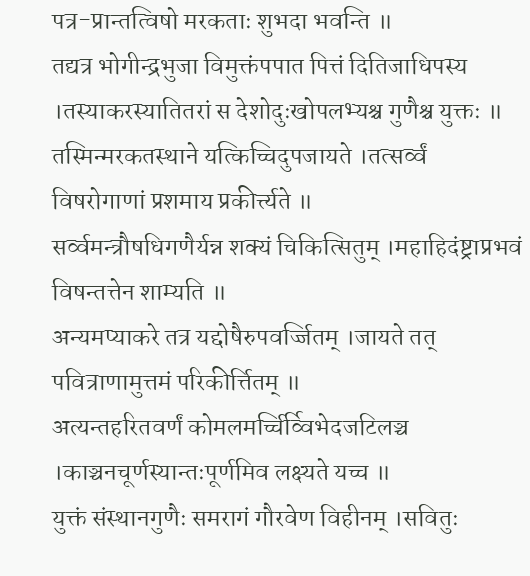पत्र-प्रान्तत्विषो मरकताः शुभदा भवन्ति ॥
तद्यत्र भोगीन्द्रभुजा विमुक्तंपपात पित्तं दितिजाधिपस्य ।तस्याकरस्यातितरां स देशोदुःखोपलभ्यश्च गुणैश्च युक्तः ॥
तस्मिन्मरकतस्थाने यत्किच्चिदुपजायते ।तत्सर्व्वं विषरोगाणां प्रशमाय प्रकीर्त्त्यते ॥
सर्व्वमन्त्रौषधिगणैर्यन्न शक्यं चिकित्सितुम् ।महाहिदंष्ट्राप्रभवं विषन्तत्तेन शाम्यति ॥
अन्यमप्याकरे तत्र यद्दोषैरुपवर्ज्जितम् ।जायते तत् पवित्राणामुत्तमं परिकीर्त्तितम् ॥
अत्यन्तहरितवर्णं कोमलमर्च्चिर्व्विभेदजटिलञ्च ।काञ्चनचूर्णस्यान्तःपूर्णमिव लक्ष्यते यच्च ॥
युक्तं संस्थानगुणैः समरागं गौरवेण विहीनम् ।सवितुः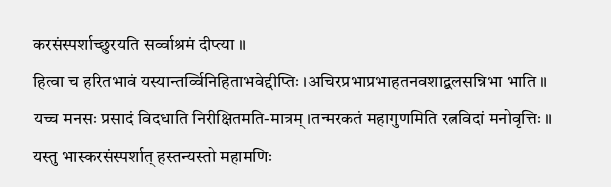करसंस्पर्शाच्छुरयति सर्व्वाश्रमं दीप्त्या ॥
हित्वा च हरितभावं यस्यान्तर्व्विनिहिताभवेद्दीप्तिः ।अचिरप्रभाप्रभाहतनवशाद्बलसन्निभा भाति ॥
यच्च मनसः प्रसादं विदधाति निरीक्षितमति-मात्रम् ।तन्मरकतं महागुणमिति रत्नविदां मनोवृत्तिः ॥
यस्तु भास्करसंस्पर्शात् हस्तन्यस्तो महामणिः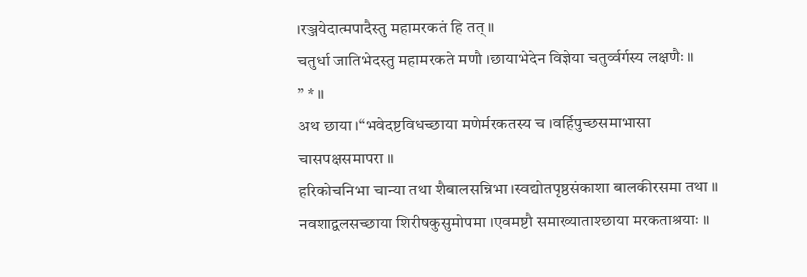।रञ्जयेदात्मपादैस्तु महामरकतं हि तत् ॥
चतुर्धा जातिभेदस्तु महामरकते मणौ ।छायाभेदेन विज्ञेया चतुर्व्वर्गस्य लक्षणैः ॥
” * ॥
अथ छाया ।“भवेदष्टविधच्छाया मणेर्मरकतस्य च ।वर्हिपुच्छसमाभासा चासपक्षसमापरा ॥
हरिकोचनिभा चान्या तथा शैबालसन्निभा ।स्वद्योतपृष्ठसंकाशा बालकीरसमा तथा ॥
नवशाद्वलसच्छाया शिरीषकुसुमोपमा ।एवमष्टौ समाख्याताश्छाया मरकताश्रयाः ॥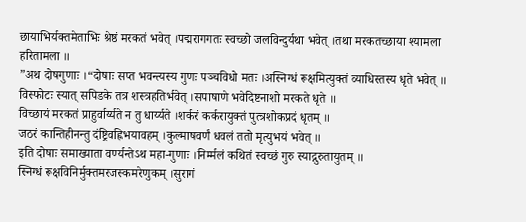छायाभिर्यक्तमेताभिः श्रेष्ठं मरकतं भवेत् ।पद्मरागगतः स्वच्छो जलविन्दुर्यथा भवेत् ।तथा मरकतच्छाया श्यामला हरितामला ॥
”अथ दोषगुणाः ।“दोषाः सप्त भवन्त्यस्य गुणः पञ्चविधो मतः ।अस्निग्धं रूक्षमित्युक्तं व्याधिस्तस्य धृते भवेत् ॥
विस्फोटः स्यात् सपिडके तत्र शस्त्रहतिर्भवेत् ।सपाषाणे भवेदिष्टनाशो मरकते धृते ॥
विच्छायं मरकतं प्राहुर्वार्य्यते न तु धार्य्यते ।शर्करं कर्करायुक्तं पुत्त्रशोकप्रदं धृतम् ॥
जठरं कान्तिहीनन्तु दंष्ट्रिवह्निभयावहम् ।कुल्माषवर्णं धवलं ततो मृत्युभयं भवेत् ॥
इति दोषाः समाख्याता वर्ण्यन्तेऽथ महा-गुणाः ।निर्म्मलं कथितं स्वच्छं गुरु स्याद्गुरुतायुतम् ॥
स्निग्धं रूक्षविनिर्मुक्तमरजस्कमरेणुकम् ।सुरागं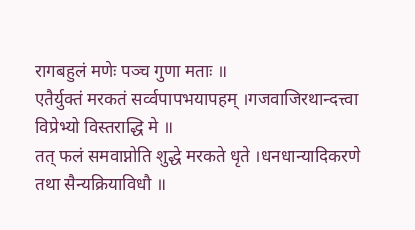रागबहुलं मणेः पञ्च गुणा मताः ॥
एतैर्युक्तं मरकतं सर्व्वपापभयापहम् ।गजवाजिरथान्दत्त्वा विप्रेभ्यो विस्तराद्धि मे ॥
तत् फलं समवाप्नोति शुद्धे मरकते धृते ।धनधान्यादिकरणे तथा सैन्यक्रियाविधौ ॥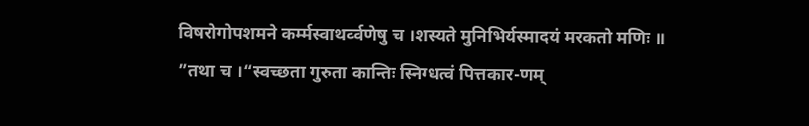विषरोगोपशमने कर्म्मस्वाथर्व्वणेषु च ।शस्यते मुनिभिर्यस्मादयं मरकतो मणिः ॥
”तथा च ।“स्वच्छता गुरुता कान्तिः स्निग्धत्वं पित्तकार-णम्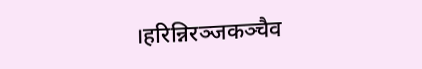।हरिन्निरञ्जकञ्चैव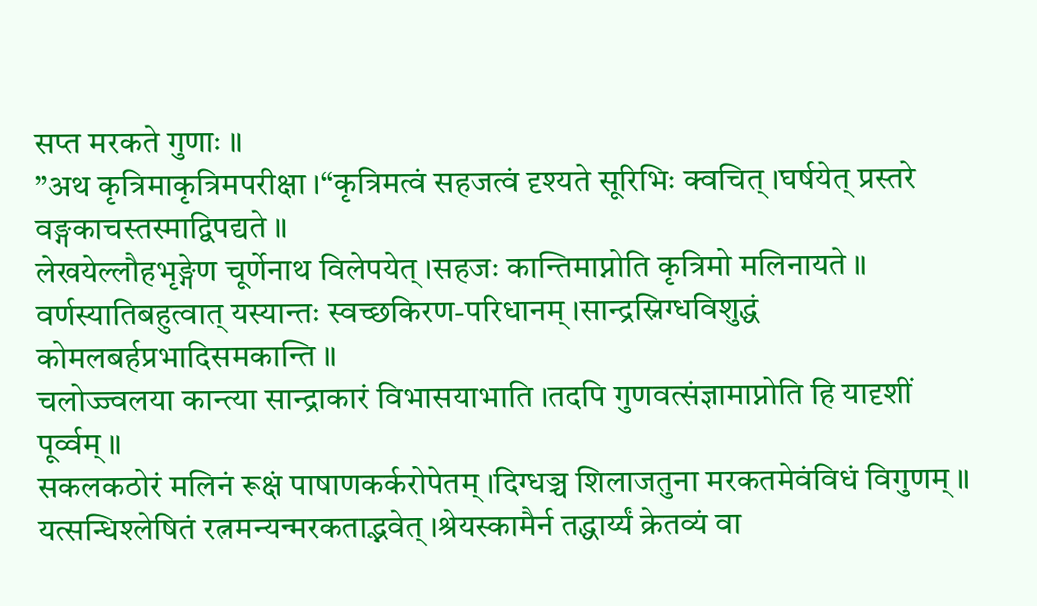सप्त मरकते गुणाः ॥
”अथ कृत्रिमाकृत्रिमपरीक्षा ।“कृत्रिमत्वं सहजत्वं दृश्यते सूरिभिः क्वचित् ।घर्षयेत् प्रस्तरे वङ्गकाचस्तस्माद्विपद्यते ॥
लेखयेल्लौहभृङ्गेण चूर्णेनाथ विलेपयेत् ।सहजः कान्तिमाप्नोति कृत्रिमो मलिनायते ॥
वर्णस्यातिबहुत्वात् यस्यान्तः स्वच्छकिरण-परिधानम् ।सान्द्रस्निग्धविशुद्धं कोमलबर्हप्रभादिसमकान्ति ॥
चलोज्ज्वलया कान्त्या सान्द्राकारं विभासयाभाति ।तदपि गुणवत्संज्ञामाप्नोति हि यादृशीं पूर्व्वम् ॥
सकलकठोरं मलिनं रूक्षं पाषाणकर्करोपेतम् ।दिग्धञ्च शिलाजतुना मरकतमेवंविधं विगुणम् ॥
यत्सन्धिश्लेषितं रत्नमन्यन्मरकताद्भवेत् ।श्रेयस्कामैर्न तद्धार्य्यं क्रेतव्यं वा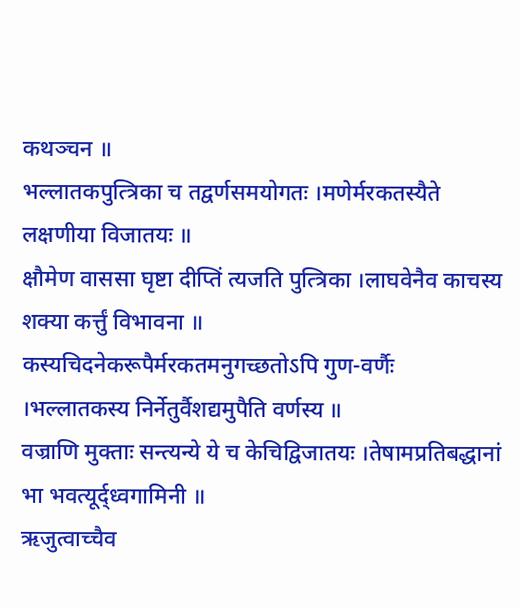कथञ्चन ॥
भल्लातकपुत्त्रिका च तद्वर्णसमयोगतः ।मणेर्मरकतस्यैते लक्षणीया विजातयः ॥
क्षौमेण वाससा घृष्टा दीप्तिं त्यजति पुत्त्रिका ।लाघवेनैव काचस्य शक्या कर्त्तुं विभावना ॥
कस्यचिदनेकरूपैर्मरकतमनुगच्छतोऽपि गुण-वर्णैः ।भल्लातकस्य निर्नेतुर्वैशद्यमुपैति वर्णस्य ॥
वज्राणि मुक्ताः सन्त्यन्ये ये च केचिद्विजातयः ।तेषामप्रतिबद्धानां भा भवत्यूर्द्ध्वगामिनी ॥
ऋजुत्वाच्चैव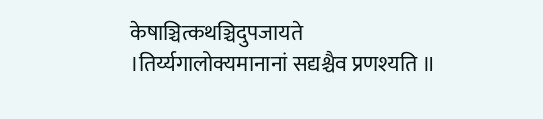केषाञ्चित्कथञ्चिदुपजायते ।तिर्य्यगालोक्यमानानां सद्यश्चैव प्रणश्यति ॥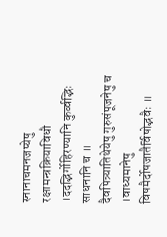स्नानाचमनजप्येषु रक्षामन्त्रक्रियाविधौ ।ददद्भिर्गोहिरण्यानि कुर्व्वद्भिः साधनानि च ॥
दैवपित्र्यातिथेयेषु गुरुसंपूजनेषु च ।वाध्यमानेषु विषमैर्दोषजातैर्विषोद्भवैः ॥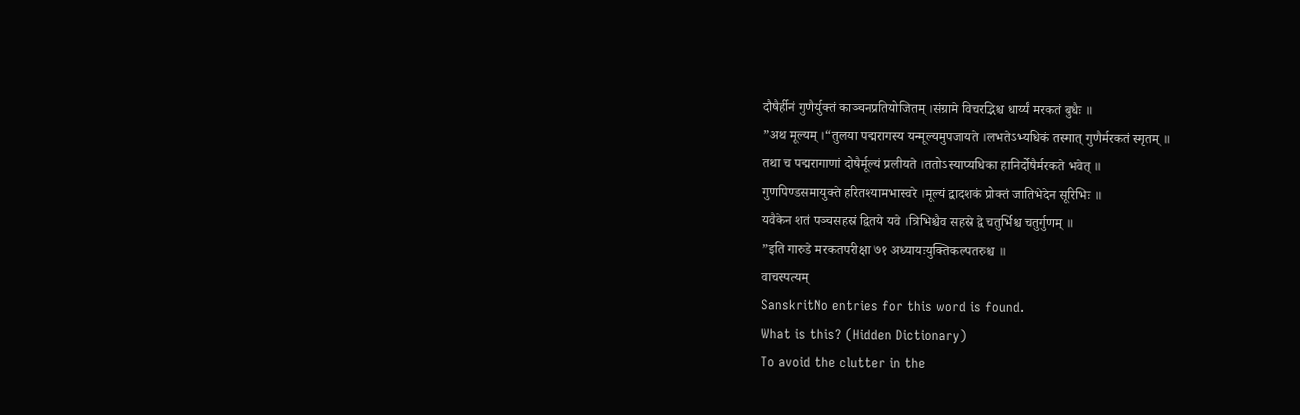दौषैर्हीनं गुणैर्युक्तं काञ्चनप्रतियोजितम् ।संग्रामे विचरद्भिश्च धार्य्यं मरकतं बुधैः ॥
”अथ मूल्यम् ।“तुलया पद्मरागस्य यन्मूल्यमुपजायते ।लभतेऽभ्यधिकं तस्मात् गुणैर्मरकतं स्मृतम् ॥
तथा च पद्मरागाणां दोषैर्मूल्यं प्रलीयते ।ततोऽस्याप्यधिका हानिर्दोषैर्मरकते भवेत् ॥
गुणपिण्डसमायुक्ते हरितश्यामभास्वरे ।मूल्यं द्बादशकं प्रोक्तं जातिभेदेन सूरिभिः ॥
यवैकेन शतं पञ्चसहस्रं द्वितये यवे ।त्रिभिश्चैव सहस्रे द्वे चतुर्भिश्च चतुर्गुणम् ॥
”इति गारुडे मरकतपरीक्षा ७१ अध्यायःयुक्तिकल्पतरुश्च ॥
वाचस्पत्यम्
SanskritNo entries for this word is found.
What is this? (Hidden Dictionary)
To avoid the clutter in the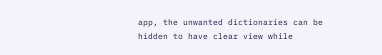app, the unwanted dictionaries can be hidden to have clear view while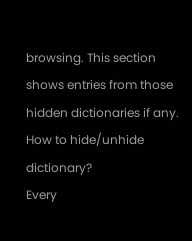browsing. This section shows entries from those hidden dictionaries if any.
How to hide/unhide dictionary?
Every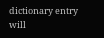dictionary entry will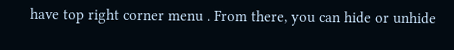have top right corner menu . From there, you can hide or unhide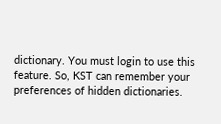dictionary. You must login to use this feature. So, KST can remember your preferences of hidden dictionaries.